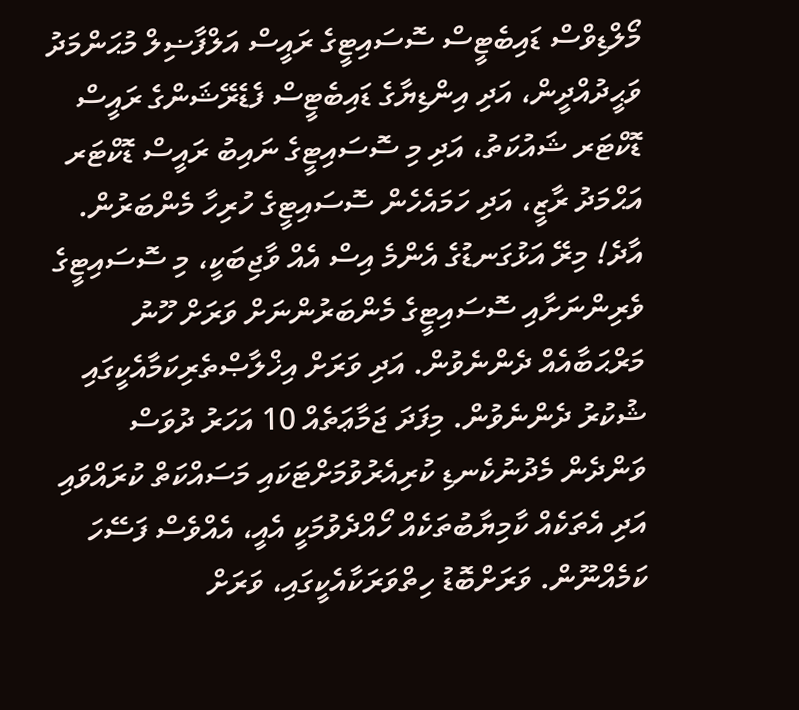މޯލްޑިވްސް ޑައިބެޓީސް ސޮސައިޓީގެ ރައީސް އަލްފާޟިލް މުޙަންމަދު ވަޙީދުއްދީން، އަދި އިންޑިޔާގެ ޑައިބެޓީސް ފެޑެރޭޝަންގެ ރައީސް ޑޮކްޓަރ ޝައުކަތު، އަދި މި ސޮސައިޓީގެ ނައިބު ރައީސް ޑޮކްޓަރ އަޙްމަދު ރާޒީ، އަދި ހަމައެހެން ސޮސައިޓީގެ ހުރިހާ މެންބަރުން.
އާދެ! މިރޭ އަޅުގަނޑުގެ އެންމެ އިސް އެއް ވާޖިބަކީ، މި ސޮސައިޓީގެ ވެރިންނަށާއި ސޮސައިޓީގެ މެންބަރުންނަށް ވަރަށް ހޫނު މަރްޙަބާއެއް ދެންނެވުން. އަދި ވަރަށް އިޚްލާޞްތެރިކަމާއެކީގައި ޝުކުރު ދެންނެވުން. މިފަދަ ޖަމާޢަތެއް 10 އަހަރު ދުވަސް ވަންދެން މެދުނުކެނޑި ކުރިއެރުވުމަށްޓަކައި މަސައްކަތް ކުރައްވައި އަދި އެތަކެއް ކާމިޔާބުތަކެއް ހޯއްދެވުމަކީ އެއީ، އެއްވެސް ފަސޭހަ ކަމެއްނޫން. ވަރަށްބޮޑު ހިތްވަރަކާއެކީގައި، ވަރަށް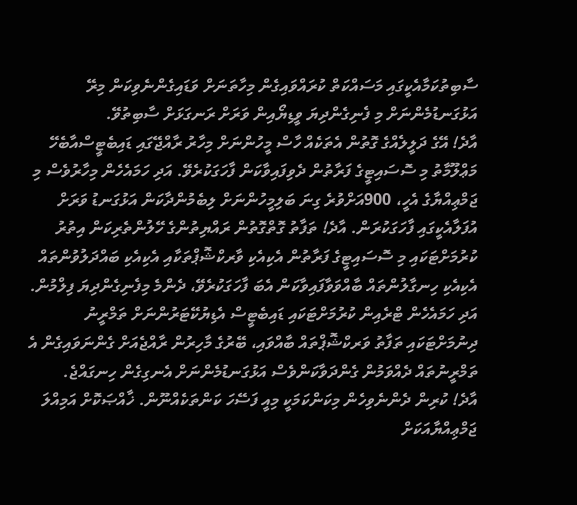ސާބިތުކަމާއެކީގައި މަސައްކަތް ކުރައްވައިގެން މިހާތަނަށް ވަޑައިގެންނެވިކަން މިރޭ އަޅުގަނޑުމެންނަށް މި ފެނިގެންދިޔަ ވީޑިޔޯއިން ވަރަށް ރަނގަޅަށް ސާބިތުވޭ.
އާދެ! އޭގެ ދަލީލެއްގެ ގޮތުން އެތަކެއް ހާސް މީހުންނަށް މިހާރު ރާއްޖޭގައި ޑައިބެޓީސްއާބެހޭ މަޢްލޫމާތު މި ސޮސައިޓީގެ ފަރާތުން ދެވިފައިވާކަން ފާހަގަކުރެވޭ. އަދި ހަމައެހެން މިހާރުވެސް މި ޖަމްޢިއްޔާގެ އެހީ، 900އަށްވުރެ ގިނަ ބަލިމީހުންނަށް ލިބެމުންދާކަން އަޅުގަނޑު ވަރަށް އުފަލާއެކީގައި ފާހަގަކުރަން. އާދެ! ތަފާތު ގޮތްގޮތުން ރައްޔިތުންގެ ހޭލުންތެރިކަން އިތުރު ކުރުމަށްޓަކައި މި ސޮސައިޓީގެ ފަރާތުން އެކިއެކި ވާރކްޝޮޕްތަކާއި އެކިއެކި ބައްދަލުވުންތައް އެކިއެކި ހިނގާލުންތައް ބާއްވަވާފައިވާކަން އެބަ ފާހަގަކުރެވޭ، ދެންމެ މިފެނިގެންދިޔަ ފިލްމުން. އަދި ހަމައެހެން ޓްރެއިން ކުރުމަށްޓަކައި ޑައިބެޓީސް އެޑިޔުކޭޓަރުންނަށް ތަމްރީނު ދިނުމަށްޓަކައި ތަފާތު ވަރކްޝޮޕްތައް ބާއްވައި، ބޭރުގެ މާހިރުން ރާއްޖެއަށް ގެންނަވައިގެން އެ ތަމްރީނުތައް ދެއްވަމުން ގެންދަވާކަންވެސް އަޅުގަނޑުމެންނަށް އެނގިގެން ހިނގައްޖެ.
އާދެ! ކުރިން ދެންނެވިހެން މިކަންކަމަކީ މިއީ ފަސޭހަ ކަންތަކެއްނޫން. ޚާއްޞަކޮށް އަމިއްލަ ޖަމްޢިއްޔާއަކަށް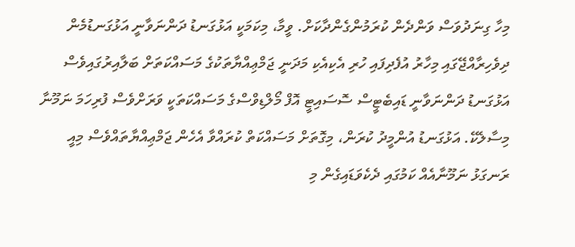މިހާ ގިނަދުވަސް ވަންދެން ކުރަމުންގެންދާކަށް. ވީމާ، މިކަމަކީ އަޅުގަނޑު ދަންނަވާނީ އަޅުގަނޑުމެން ދިވެހިރާއްޖޭގައި މިހާރު އުފެދިފައި ހުރި އެކިއެކި މަދަނީ ޖަމްޢިއްޔާތަކުގެ މަސައްކަތަށް ބަލާއިރުގައިވެސް އަޅުގަނޑު ދަންނަވާނީ ޑައިބެޓީސް ސޮސައިޓީ އޮފް މޯލްޑިވްސްގެ މަސައްކަތަކީ ވަރަށްވެސް ފުރިހަމަ ނަމޫނާ މިސާލެކޭ. އަޅުގަނޑު އުންމީދު ކުރަން، މިގޮތަށް މަސައްކަތް ކުރައްވާ އެހެން ޖަމްޢިއްޔާތައްވެސް މިއީ ރަނގަޅު ނަމޫނާއެއް ކަމުގައި ދެކެވަޑައިގެން މި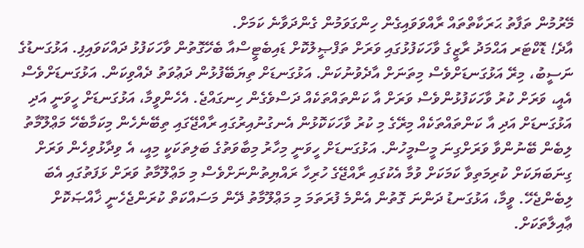މޭރުމުން ތަފާތު ޙަރަކާތްތައް ރާއްވަވައިގެން ހިންގަވަމުން ގެންދަވާނެ ކަމަށް.
އާދެ! ޑޮކްޓަރ އަޙްމަދު ރާޒީގެ ވާހަކަފުޅުގައި ވަރަށް ތަފްޞީލުކޮށް ޑައިބެޓީސްއާ ބެހޭގޮތުން ވާހަކަފުޅު ދައްކަވައިފި. އަޅުގަނޑުގެ ނަސީބު، މިރޭ އަޅުގަނޑަށްވެސް މިތަނަށް އާދެވުނުކަން. އަޅުގަނޑަށް ތިޔަބޭފުޅުން ދަޢުވަތު ދެއްވިކަން. އަޅުގަނޑަށްވެސް އެއީ، ވަރަށް ކުރު ވާހަކަފުޅުންވެސް ވަރަށް އާ ކަންތައްތަކެއް ދަސްވެގެން ހިނގައްޖެ. އެހެންވީމާ، އަޅުގަނޑަށް ހީވަނީ އަދި އަޅުގަނޑަށް އަދި އާ ކަންތައްތަކެއް މިރޭގެ މި ކުރު ވާހަކަކޮޅުން އެނގުނުއިރުގައި ރާއްޖޭގައި ތިބޭނެހެން މިކަމާބެހޭ މަޢްލޫމާތު ލިބެން ބޭނުންވާ ވަރަށްގިނަ މީސްމީހުން. އަޅުގަނޑަށް ހީވަނީ މިހާރު މިބާވަތުގެ ބަލިތަކަކީ މިއީ، އެ ވިދާޅުވިހެން ވަރަށް ގިނަބަޔަކަށް ކުރިމަތިވާ ކަމަކަށް ވުމާ އެކުގައި ރާއްޖޭގެ ހުރިހާ ރައްޔިތުންނަށްވެސް މި މަޢްލޫމާތު ވަރަށް ޅަފަތުގައި އެބަ ލިބެންޖެހޭ. ވީމާ، އަޅުގަނޑު ދަންނަ ގޮތުން އެންމެ ފުރަތަމަ މި މަޢްލޫމާތު ދޭން މަސައްކަތް ކުރަންޖެހެނީ ޚާއްޞަކޮށް ޢާއިލާތަކަށް.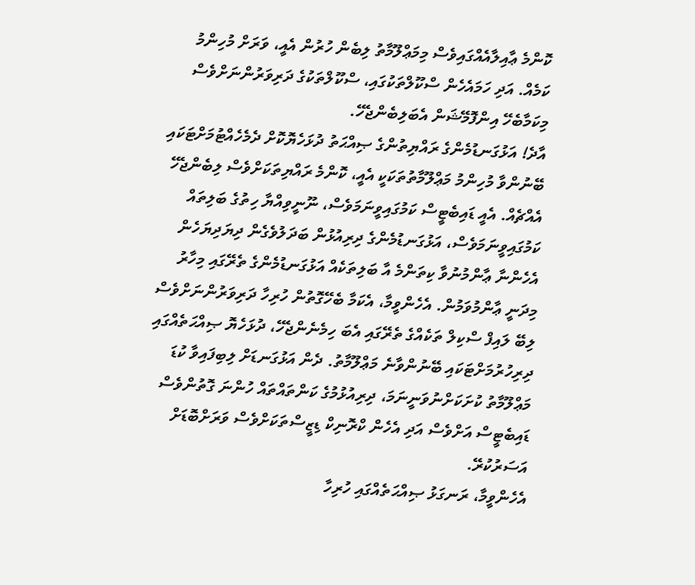ކޮންމެ ޢާއިލާއެއްގައިވެސް މިމަޢްލޫމާތު ލިބެން ހުރުން އެއީ، ވަރަށް މުހިންމު ކަމެއް. އަދި ހަމައެހެން ސްކޫލްތަކުގައި، ސްކޫލްތަކުގެ ދަރިވަރުންނަށްވެސް މިކަމާބެހޭ އިންފޮމޭޝަން އެބަލިބެންޖެހޭ.
އާދެ! އަޅުގަނޑުމެންގެ ރައްޔިތުންގެ ޞިއްޙަތު ދުޅަހެޔޮކޮށް ދެމެހެއްޓުމަށްޓަކައި ބޭނުންވާ މުހިންމު މަޢްލޫމާތުތަކަކީ އެއީ، ކޮންމެ ރައްޔިތަކަށްވެސް ލިބެންޖެހޭ އެއްޗެއް. އެއީ ޑައިބެޓީސް ކަމުގައިވީނަމަވެސް، ނޫނީވިއްޔާ ހިތުގެ ބަލިތައް ކަމުގައިވީނަމަވެސް، އަޅުގަނޑުމެންގެ ދިރިއުޅުން ބަދަލުވެގެން ދިޔަދިޔަހެން އެހެންނާ ޢާންމުނުވާ ކިތަންމެ އާ ބަލިތަކެއް އަޅުގަނޑުމެންގެ ތެރޭގައި މިހާރު މިދަނީ ޢާންމުވަމުން. އެހެންވީމާ، އެކަމާ ބެހޭގޮތުން ހުރިހާ ދަރިވަރުންނަށްވެސް ލިބޭ ލައިފް ސްކިލް ތަކެއްގެ ތެރޭގައި އެބަ ހިމެނެންޖެހޭ، ދުޅަހެޔޮ ޞިއްޙަތެއްގައި ދިރިހުރުމަށްޓަކައި ބޭނުންވާނެ މަޢްލޫމާތު. ދެން އަޅުގަނޑަށް ލިބިފައިވާ ކުޑަ މަޢްލޫމާތު ކުށަކަށްނުވަނީނަމަ، ދިރިއުޅުމުގެ ކަންތައްތައް ހުންނަ ގޮތުންވެސް ޑައިބެޓީސް އަށްވެސް އަދި އެހެން ކްރޮނިކް ޑިޒީސްތަކަށްވެސް ވަރަށްބޮޑަށް އަސަރުކުރޭ.
އެހެންވީމާ، ރަނގަޅު ޞިއްޙަތެއްގައި ހުރިހާ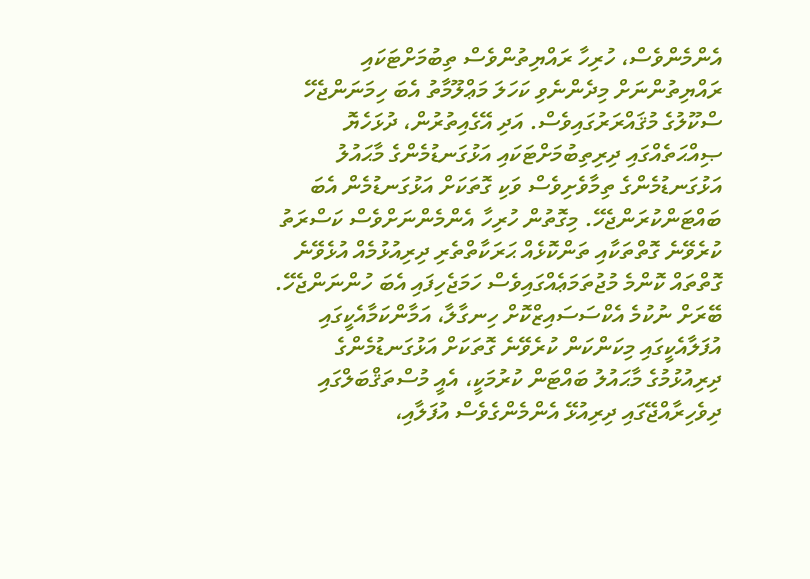އެންމެންވެސް، ހުރިހާ ރައްޔިތުންވެސް ތިބުމަށްޓަކައި ރައްޔިތުންނަށް މިދެންނެވި ކަހަލަ މަޢްލޫމާތު އެބަ ހިމަނަންޖެހޭ ސްކޫލުގެ މުޤައްރަރުގައިވެސް. އަދި އޭގެއިތުރުން، ދުޅަހެޔޮ ޞިއްޙަތެއްގައި ދިރިތިބުމަށްޓަކައި އަޅުގަނޑުމެންގެ މާޙައުލު އަޅުގަނޑުމެންގެ ތިމާވެށިވެސް ވަކި ގޮތަކަށް އަޅުގަނޑުމެން އެބަ ބައްޓަންކުރަންޖެހޭ. މިގޮތުން ހުރިހާ އެންމެންނަށްވެސް ކަސްރަތު ކުރެވޭނެ ގޮތްތަކާއި ތަންކޮޅެއް ޙަރަކާތްތެރި ދިރިއުޅުމެއް އުޅެވޭނެ ގޮތްތައް ކޮންމެ މުޖުތަމަޢެއްގައިވެސް ހަމަޖެހިފައި އެބަ ހުންނަންޖެހޭ. ބޭރަށް ނުކުމެ އެކްސަސައިޒްކޮށް ހިނގާލާ، އަމާންކަމާއެކީގައި އުފަލާއެކީގައި މިކަންކަން ކުރެވޭނެ ގޮތަކަށް އަޅުގަނޑުމެންގެ ދިރިއުޅުމުގެ މާޙައުލު ބައްޓަން ކުރުމަކީ، އެއީ މުސްތަޤްބަލްގައި ދިވެހިރާއްޖޭގައި ދިރިއުޅޭ އެންމެންގެވެސް އުފަލާއި،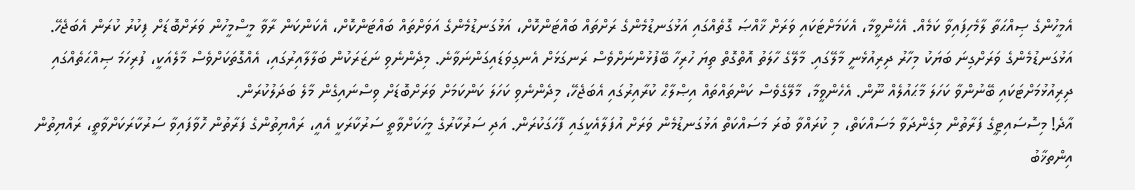އެމީހުންގެ ޞިއްޙަތާ ލާމެހިފައިވާ ކަމެއް. އެހެންވީމާ، އެކަމަށްޓަކައި ވަރަށް ޚާއްޞަ ގޮތެއްގައި އަޅުގަނޑުމެންގެ ރަށްތައް ބައްޓަންކޮށް، އަޅުގަނޑުމެންގެ އަވަށްތައް ބައްޓަންކޮށް، އެކަންކަން ރާވާ މީސްމީހުން ވަރަށްބޮޑަށް ފިކުރު ކުރަން އެބަޖެހޭ.
އަޅުގަނޑުމެންގެ ވަރަށްގިނަ ބަޔަކު މިހާރު ދިރިއުޅެނީ މާލޭގައި. މާލޭގެ ހާލަތު އޮތްގޮތް ތިޔަ ހުރިހާ ބޭފުޅުންނަށްވެސް ރަނގަޅަށް އެނގިވަޑައިގަންނަވާނެ. މިދެންނެވި ނަޒަރަކުން ބަލާލާއިރުގައި، އެއްގޮތަކަށްވެސް މާލެއަކީ، ފުރިހަމަ ޞިއްޙަތެއްގައި ދިރިއުޅުމަށްޓަކައި ބޭނުންވާ ކަހަލަ މާޙައުލެއް ނޫން. އެހެންވީމާ، މާލޭގެވެސް ކަންތައްތައް އިޞްލާޙް ކުރާއިރުގައި އެބަޖެހޭ، މިދެންނެވި ކަހަލަ ކަންކަމަށް ވަރަށްބޮޑަށް ވިސްނައިގެން މާލެ ބަދަލުކުރަން.
އާދެ! މިސޮސައިޓީގެ ފަރާތުން މިގެންދަވާ މަސައްކަތް، މި ކުރައްވާ ބުރަ މަސައްކަތް އަޅުގަނޑުމެން ވަރަށް އުފަލާއެކީގައި ފާހަގަކުރަން. އަދި ސަރުކާރުގެ މީހަކަށްވާތީ ސަރުކާރަކީ އެއީ، ރައްޔިތުންގެ ފަރާތުން ހޮވާފައިވާ ސަރުކާރަކަށްވާތީ، ރައްޔިތުން އިންތޚާބު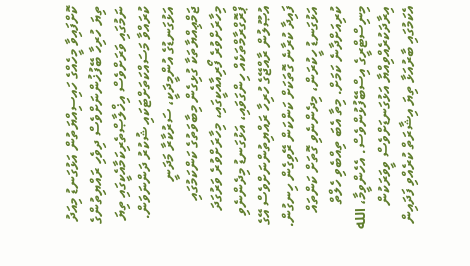ކޮށްފައިވާ މީހެއްގެ ހައިސިއްޔަތުން އަޅުގަނޑު މިއަދު ތިޔަ ހުރިހާ ބޭފުޚުންނަށްވެސް ދިވެހި ރައްޔިތުންގެ ނަމުގައި ވަރަށްވެސް އިޚްލާޞްތެރިކަމާއެކީގައި ތިޔަ ކުރައްވާ މަސައްކަތަށްޓަކައި ޝުކުރު ދަންނަވަން.
އަޅުގަނޑުގެ އުންމީދަކީ، ސަރުކާރާ މަދަނީ ޖަމްޢިއްޔާތަކާ ގުޅިގެން މިބާވަތުގެ ކަންކަމުގައި މިހާރަށްވުރެ ފޯރިއާއެކީގައި، މިހާރަށްވުރެ ވަރުގަދަ ޕްރޮގްރާމްތަކެއް ހިންގަވައި، އަޅުގަނޑު މިދެންނެވި އުޞޫލުން ރާއްޖޭގެ ހުރިހާ ރައްޔިތުންނަށްވެސް އޭގެ ފައިދާ ކުރާނެ ގޮތަކަށް ކަންކަން ރޭވިގެން ހިނގުން. އަޅުގަނޑު ހީކުރަން، މިދެންނެވި ގޮތަށް ކަންތައް ކުރިއަށްދާނެ ކަމަށް. މިތާ އެބަ ތިއްބެވި ހެލްތް މިނިސްޓްރީގެ އިސްބޭފުޅުންވެސް. އެހެންވީމާ، الله އިރާދަކުރެއްވިއްޔާ އަޅުގަނޑަށްވެސް ވީވަރަކުން އެކަމުގައި ބާރުއަޅާ ތިޔަ އިޝާރަތް ކުރެއްވި ފަދައިން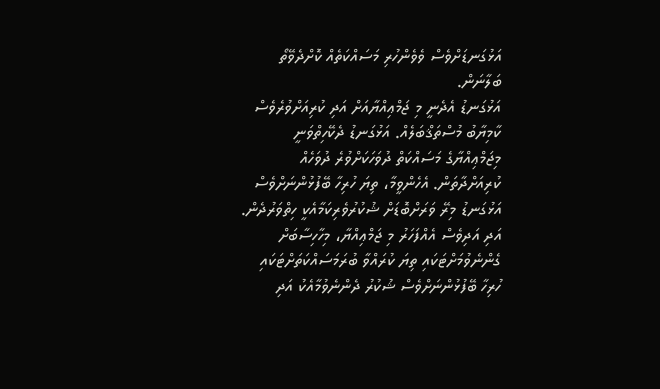އަޅުގަނޑަށްވެސް ވެވެންހުރި މަސައްކަތެއް ކޮށްދެވޭތޯ ބަލާނަން.
އަޅުގަނޑު އެދެނީ މި ޖަމްޢިއްޔާއަށް އަދި ކުރިއަށްވުރެވެސް ކާމިޔާބު މުސްތަޤްބަލެއް. އަޅުގަނޑު ދެކޭހިތްވަނީ މިޖަމްޢިއްޔާގެ މަސައްކަތް ދުވަހަކަށްވުރެ ދުވަހެއް ކުރިއަށްދާތަން. އެހެންވީމާ، ތިޔަ ހުރިހާ ބޭފުޅުންނަށްވެސް އަޅުގަނޑު މިރޭ ވަރަށްބޮޑަށް ޝުކުރުވެރިކަމާއެކީ ހިތްވަރުދެން. އަދި އަދިވެސް އެއްފަހަރު މި ޖަމްޢިއްޔާ، މިހާހިސާބަށް ގެންނެވުމަށްޓަކައި ތިޔަ ކުރައްވާ ބުރަމަސައްކަތަށްޓަކައި ހުރިހާ ބޭފުޅުންނަށްވެސް ޝުކުރު ދެންނެވުމާއެކު އަދި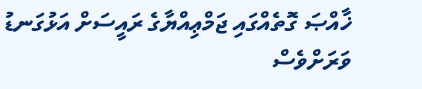ޚާއްޞަ ގޮތެއްގައި ޖަމްޢިއްޔާގެ ރައީސަށް އަޅުގަނޑު ވަރަށްވެސް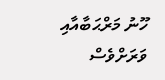ހޫނު މަރްޙަބާއާއި ވަރަށްވެސް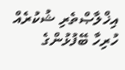އިޚްލާޞްތެރި ޝުކުރެއް ހުރިހާ ބޭފުޅުންގެ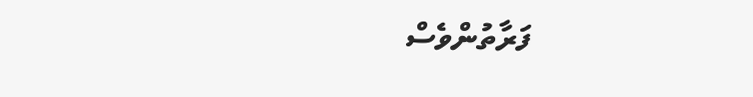ފަރާތުންވެސް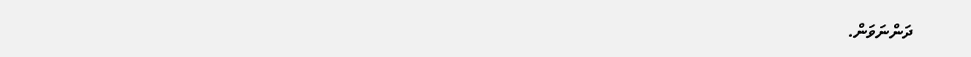ދަންނަވަން.